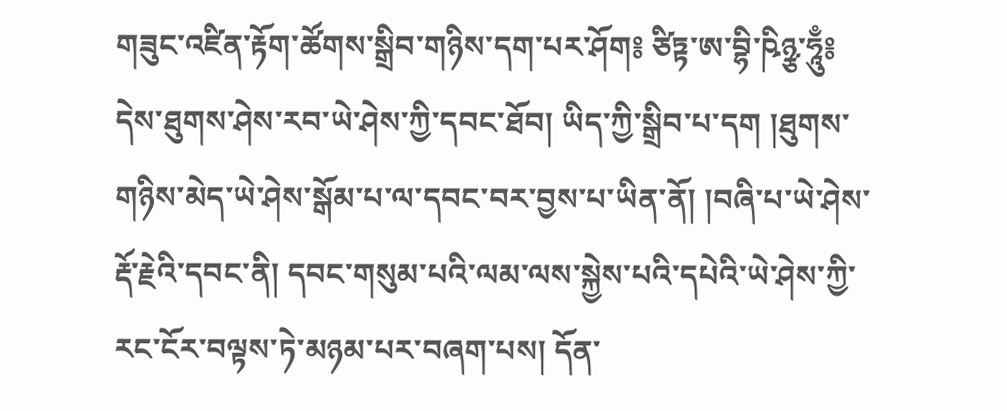གཟུང་འཛིན་རྟོག་ཚོགས་སྒྲིབ་གཉིས་དག་པར་ཤོག༔ ཙིཏྟ་ཨ་བྷི་ཥིཉྩ་ཧཱུྃ༔ དེས་ཐུགས་ཤེས་རབ་ཡེ་ཤེས་ཀྱི་དབང་ཐོབ། ཡིད་ཀྱི་སྒྲིབ་པ་དག །ཐུགས་གཉིས་མེད་ཡེ་ཤེས་སྒོམ་པ་ལ་དབང་བར་བྱས་པ་ཡིན་ནོ། །བཞི་པ་ཡེ་ཤེས་རྡོ་རྗེའི་དབང་ནི། དབང་གསུམ་པའི་ལམ་ལས་སྐྱེས་པའི་དཔེའི་ཡེ་ཤེས་ཀྱི་རང་ངོར་བལྟས་ཏེ་མཉམ་པར་བཞག་པས། དོན་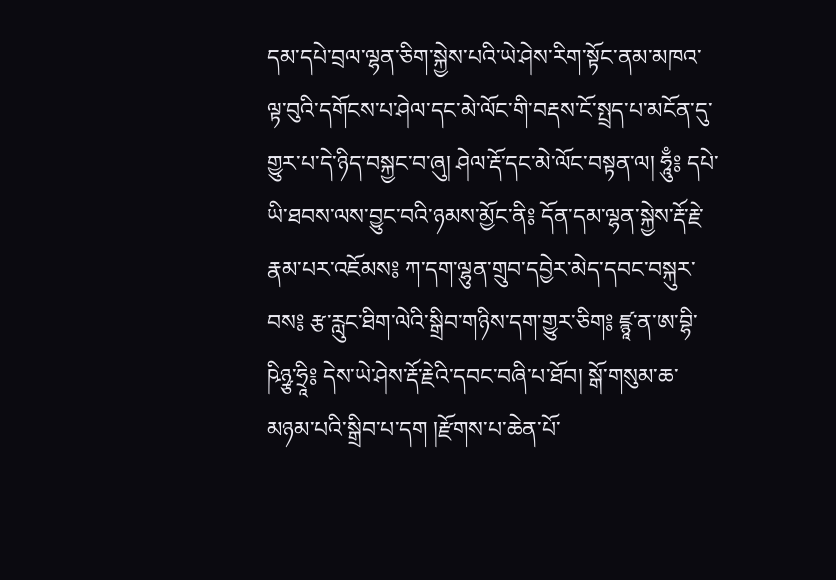དམ་དཔེ་བྲལ་ལྷན་ཅིག་སྐྱེས་པའི་ཡེ་ཤེས་རིག་སྟོང་ནམ་མཁའ་ལྟ་བུའི་དགོངས་པ་ཤེལ་དང་མེ་ལོང་གི་བརྡས་ངོ་སྤྲད་པ་མངོན་དུ་གྱུར་པ་དེ་ཉིད་བསྐྱང་བ་ཞུ། ཤེལ་རྡོ་དང་མེ་ལོང་བསྟན་ལ། ཧཱུྃ༔ དཔེ་ཡི་ཐབས་ལས་བྱུང་བའི་ཉམས་མྱོང་ནི༔ དོན་དམ་ལྷན་སྐྱེས་རྡོ་རྗེ་རྣམ་པར་འཇོམས༔ ཀ་དག་ལྷུན་གྲུབ་དབྱེར་མེད་དབང་བསྐུར་བས༔ རྩ་རླུང་ཐིག་ལེའི་སྒྲིབ་གཉིས་དག་གྱུར་ཅིག༔ ཛྙཱ་ན་ཨ་བྷི་ཥིཉྩ་ཧྲཱི༔ དེས་ཡེ་ཤེས་རྡོ་རྗེའི་དབང་བཞི་པ་ཐོབ། སྒོ་གསུམ་ཆ་མཉམ་པའི་སྒྲིབ་པ་དག །རྫོགས་པ་ཆེན་པོ་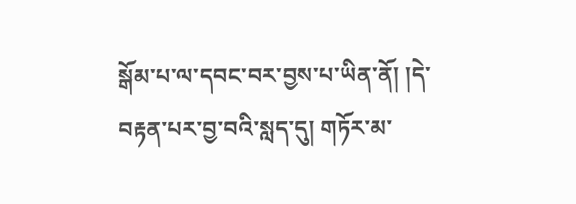སྒོམ་པ་ལ་དབང་བར་བྱས་པ་ཡིན་ནོ། །དེ་བརྟན་པར་བྱ་བའི་སླད་དུ། གཏོར་མ་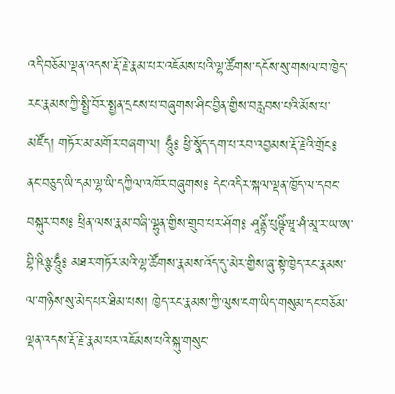འདི་བཅོམ་ལྡན་འདས་རྡོ་རྗེ་རྣམ་པར་འཇོམས་པའི་ལྷ་ཚོགས་དངོས་སུ་གསལ་བ་ཁྱེད་རང་རྣམས་ཀྱི་སྤྱི་བོར་སྤྱན་དྲངས་པ་བཞུགས་ཤིང་བྱིན་གྱིས་བརླབས་པའི་མོས་པ་མཛོད། གཏོར་མ་མགོར་བཞག་ལ། ཧཱུྃ༔ ཕྱི་སྣོད་དག་པ་རབ་འབྱམས་རྡོ་རྗེའི་གྲོང༔ ནང་བཅུད་ཡི་དམ་ལྷ་ཡི་དཀྱིལ་འཁོར་བཞུགས༔ དེང་འདིར་སྐལ་ལྡན་ཁྱོད་ལ་དབང་བསྐུར་བས༔ ཕྲིན་ལས་རྣམ་བཞི་ལྷུན་གྱིས་གྲུབ་པར་ཤོག༔ ཤཱནྟིཾ་པུཥྚིཾ་ཝཱ་ཤཾ་མཱ་ར་ཡ་ཨ་བྷི་ཥིཉྩ་ཧཱུྃ༔ མཐར་གཏོར་མའི་ལྷ་ཚོགས་རྣམས་འོད་དུ་མེར་གྱིས་ཞུ་སྟེ་ཁྱེད་རང་རྣམས་ལ་གཉིས་སུ་མེད་པར་ཐིམ་པས། ཁྱེད་རང་རྣམས་ཀྱི་ལུས་ངག་ཡིད་གསུམ་དང་བཅོམ་ལྡན་འདས་རྡོ་རྗེ་རྣམ་པར་འཇོམས་པའི་སྐུ་གསུང་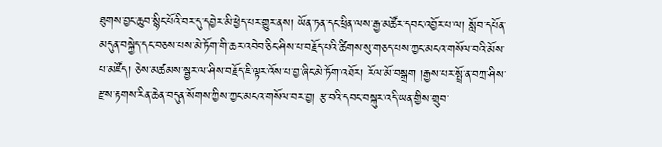ཐུགས་བྱང་ཆུབ་སྙིང་པོའི་བར་དུ་དབྱེར་མི་ཕྱེད་པར་གྱུར་ནས། ཡོན་ཏན་དང་ཕྲིན་ལས་རྒྱ་མཚོར་དབང་འབྱོར་པ་ལ། སློབ་དཔོན་མདུན་བསྐྱེད་དང་བཅས་པས་མེ་ཏོག་གི་ཆར་འབེབ་ཅིང་ཤིས་པ་བརྗོད་པའི་ཚིགས་སུ་གཅད་པས་ཀྱང་མངའ་གསོལ་བའི་མོས་པ་མཛོད། ཅེས་མཚམས་སྦྱར་ལ་ཤིས་བརྗོད་ཇི་ལྟར་འོས་པ་བྱ་ཞིང་མེ་ཏོག་འཐོར། རོལ་མོ་བསྒྲག །རྒྱས་པར་སྤྲོ་ན་བཀྲ་ཤིས་རྫས་རྟགས་རིན་ཆེན་བདུན་སོགས་ཀྱིས་ཀྱང་མངའ་གསོལ་བར་བྱ། རྩ་བའི་དབང་བསྐུར་འདི་ཡན་གྱིས་གྲུབ་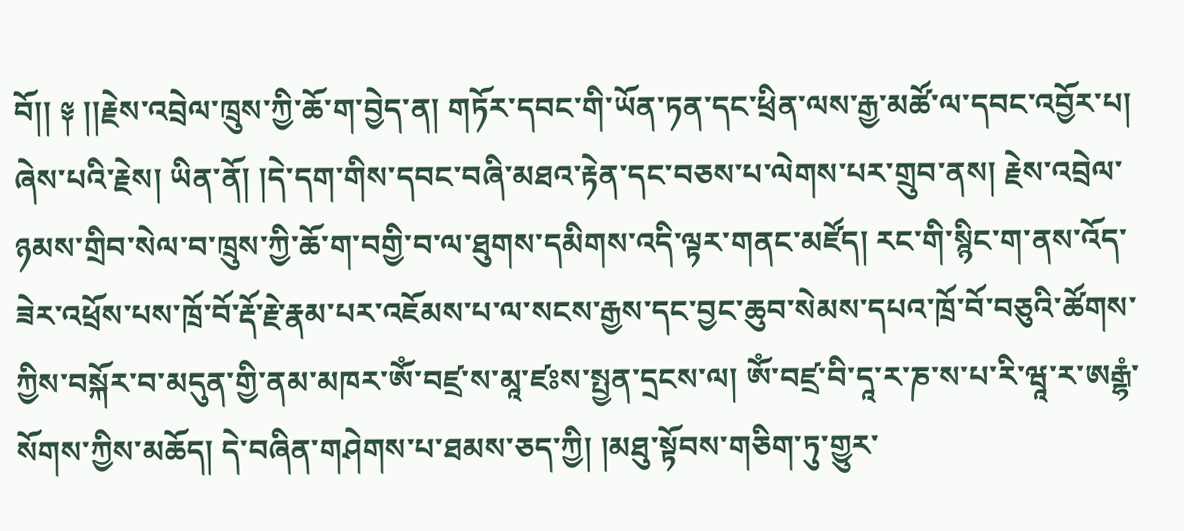བོ།། ༈ །།རྗེས་འབྲེལ་ཁྲུས་ཀྱི་ཆོ་ག་བྱེད་ན། གཏོར་དབང་གི་ཡོན་ཏན་དང་ཕྲིན་ལས་རྒྱ་མཚོ་ལ་དབང་འབྱོར་པ། ཞེས་པའི་རྗེས། ཡིན་ནོ། །དེ་དག་གིས་དབང་བཞི་མཐའ་རྟེན་དང་བཅས་པ་ལེགས་པར་གྲུབ་ནས། རྗེས་འབྲེལ་ཉམས་གྲིབ་སེལ་བ་ཁྲུས་ཀྱི་ཆོ་ག་བགྱི་བ་ལ་ཐུགས་དམིགས་འདི་ལྟར་གནང་མཛོད། རང་གི་སྙིང་ག་ནས་འོད་ཟེར་འཕྲོས་པས་ཁྲོ་བོ་རྡོ་རྗེ་རྣམ་པར་འཇོམས་པ་ལ་སངས་རྒྱས་དང་བྱང་ཆུབ་སེམས་དཔའ་ཁྲོ་བོ་བཅུའི་ཚོགས་ཀྱིས་བསྐོར་བ་མདུན་གྱི་ནམ་མཁར་ཨོཾ་བཛྲ་ས་མཱ་ཛཿས་སྤྱན་དྲངས་ལ། ཨོཾ་བཛྲ་བི་དཱ་ར་ཎ་ས་པ་རི་ཝཱ་ར་ཨརྒྷཾ་སོགས་ཀྱིས་མཆོད། དེ་བཞིན་གཤེགས་པ་ཐམས་ཅད་ཀྱི། །མཐུ་སྟོབས་གཅིག་ཏུ་གྱུར་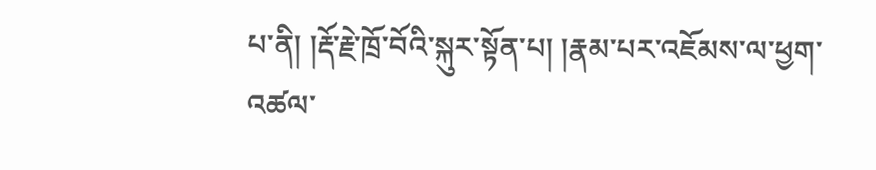པ་ནི། །རྡོ་རྗེ་ཁྲོ་བོའི་སྐུར་སྟོན་པ། །རྣམ་པར་འཇོམས་ལ་ཕྱག་འཚལ་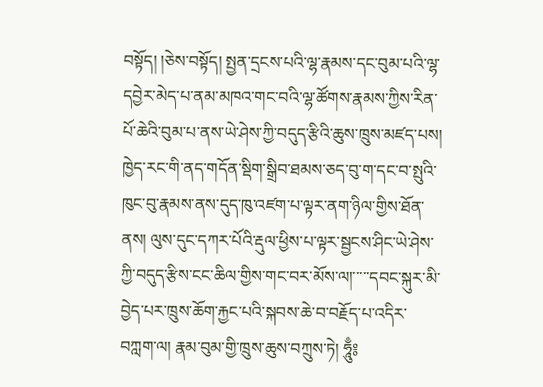བསྟོད། །ཅེས་བསྟོད། སྤྱན་དྲངས་པའི་ལྷ་རྣམས་དང་བུམ་པའི་ལྷ་དབྱེར་མེད་པ་ནམ་མཁའ་གང་བའི་ལྷ་ཚོགས་རྣམས་ཀྱིས་རིན་པོ་ཆེའི་བུམ་པ་ནས་ཡེ་ཤེས་ཀྱི་བདུད་རྩིའི་ཆུས་ཁྲུས་མཛད་པས། ཁྱེད་རང་གི་ནད་གདོན་སྡིག་སྒྲིབ་ཐམས་ཅད་བུ་ག་དང་བ་སྤུའི་ཁུང་བུ་རྣམས་ནས་དུད་ཁུ་འཛག་པ་ལྟར་ནག་ཉིལ་གྱིས་ཐོན་ནས། ལུས་དུང་དཀར་པོའི་རྡུལ་ཕྱིས་པ་ལྟར་སྦྱངས་ཤིང་ཡེ་ཤེས་ཀྱི་བདུད་རྩིས་ངང་ཆིལ་གྱིས་གང་བར་མོས་ལ།་་་་་དབང་སྐུར་མི་བྱེད་པར་ཁྲུས་ཆོག་རྐྱང་པའི་སྐབས་ཆེ་བ་བརྗོད་པ་འདིར་བཀླག་ལ། རྣམ་བུམ་གྱི་ཁྲུས་ཆུས་བཀྲུས་ཏེ། ཧཱུྃ༔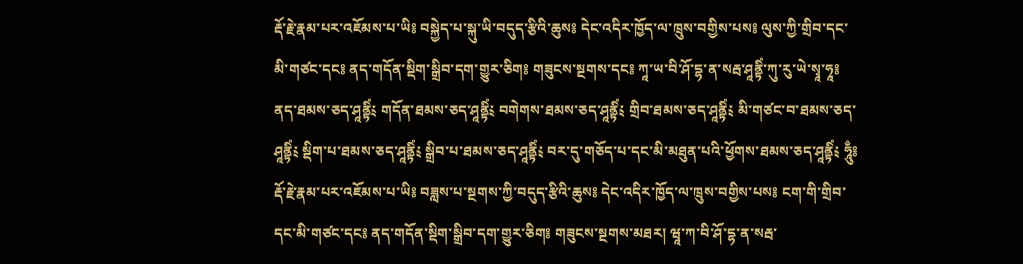རྡོ་རྗེ་རྣམ་པར་འཇོམས་པ་ཡི༔ བསྐྱེད་པ་སྐུ་ཡི་བདུད་རྩིའི་ཆུས༔ དེང་འདིར་ཁྱོད་ལ་ཁྲུས་བགྱིས་པས༔ ལུས་ཀྱི་གྲིབ་དང་མི་གཙང་དང༔ ནད་གདོན་སྡིག་སྒྲིབ་དག་གྱུར་ཅིག༔ གཟུངས་སྔགས་དང༔ ཀཱ་ཡ་བི་ཤོ་དྷ་ན་སརྦ་ཤཱནྟིཾ་ཀུ་རུ་ཡེ་སྭཱ་ཧཱ༔ ནད་ཐམས་ཅད་ཤཱནྟིཾ༴ གདོན་ཐམས་ཅད་ཤཱནྟིཾ༴ བགེགས་ཐམས་ཅད་ཤཱནྟིཾ༴ གྲིབ་ཐམས་ཅད་ཤཱནྟིཾ༴ མི་གཙང་བ་ཐམས་ཅད་ཤཱནྟིཾ༴ སྡིག་པ་ཐམས་ཅད་ཤཱནྟིཾ༴ སྒྲིབ་པ་ཐམས་ཅད་ཤཱནྟིཾ༴ བར་དུ་གཅོད་པ་དང་མི་མཐུན་པའི་ཕྱོགས་ཐམས་ཅད་ཤཱནྟིཾ༴ ཧཱུྃ༔ རྡོ་རྗེ་རྣམ་པར་འཇོམས་པ་ཡི༔ བཟླས་པ་སྔགས་ཀྱི་བདུད་རྩིའི་ཆུས༔ དེང་འདིར་ཁྱོད་ལ་ཁྲུས་བགྱིས་པས༔ ངག་གི་གྲིབ་དང་མི་གཙང་དང༔ ནད་གདོན་སྡིག་སྒྲིབ་དག་གྱུར་ཅིག༔ གཟུངས་སྔགས་མཐར། ཝཱ་ཀ་བི་ཤོ་དྷ་ན་སརྦ་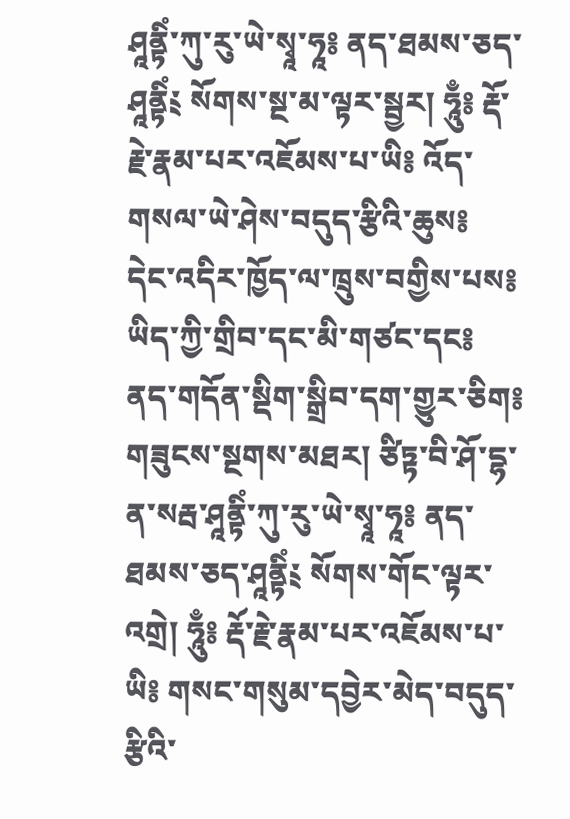ཤཱནྟིཾ་ཀུ་རུ་ཡེ་སྭཱ་ཧཱ༔ ནད་ཐམས་ཅད་ཤཱནྟིཾ༴ སོགས་སྔ་མ་ལྟར་སྦྱར། ཧཱུྃ༔ རྡོ་རྗེ་རྣམ་པར་འཇོམས་པ་ཡི༔ འོད་གསལ་ཡེ་ཤེས་བདུད་རྩིའི་ཆུས༔ དེང་འདིར་ཁྱོད་ལ་ཁྲུས་བགྱིས་པས༔ ཡིད་ཀྱི་གྲིབ་དང་མི་གཙང་དང༔ ནད་གདོན་སྡིག་སྒྲིབ་དག་གྱུར་ཅིག༔ གཟུངས་སྔགས་མཐར། ཙིཏྟ་བི་ཤོ་དྷ་ན་སརྦ་ཤཱནྟིཾ་ཀུ་རུ་ཡེ་སྭཱ་ཧཱ༔ ནད་ཐམས་ཅད་ཤཱནྟིཾ༴ སོགས་གོང་ལྟར་འགྲེ། ཧཱུྃ༔ རྡོ་རྗེ་རྣམ་པར་འཇོམས་པ་ཡི༔ གསང་གསུམ་དབྱེར་མེད་བདུད་རྩིའི་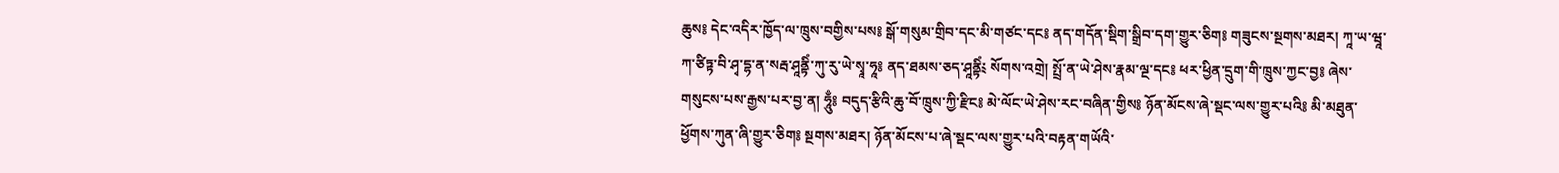ཆུས༔ དེང་འདིར་ཁྱོད་ལ་ཁྲུས་བགྱིས་པས༔ སྒོ་གསུམ་གྲིབ་དང་མི་གཙང་དང༔ ནད་གདོན་སྡིག་སྒྲིབ་དག་གྱུར་ཅིག༔ གཟུངས་སྔགས་མཐར། ཀཱ་ཡ་ཝཱ་ཀ་ཙིཏྟ་བི་ཤྭ་དྷ་ན་སརྦ་ཤཱནྟིཾ་ཀུ་རུ་ཡེ་སྭཱ་ཧཱ༔ ནད་ཐམས་ཅད་ཤཱནྟིཾ༴ སོགས་འགྲེ། སྤྲོ་ན་ཡེ་ཤེས་རྣམ་ལྔ་དང༔ ཕར་ཕྱིན་དྲུག་གི་ཁྲུས་ཀྱང་བྱ༔ ཞེས་གསུངས་པས་རྒྱས་པར་བྱ་ན། ཧཱུྃ༔ བདུད་རྩིའི་ཆུ་བོ་ཁྲུས་ཀྱི་རྫིང༔ མེ་ལོང་ཡེ་ཤེས་རང་བཞིན་གྱིས༔ ཉོན་མོངས་ཞེ་སྡང་ལས་གྱུར་པའི༔ མི་མཐུན་ཕྱོགས་ཀུན་ཞི་གྱུར་ཅིག༔ སྔགས་མཐར། ཉོན་མོངས་པ་ཞེ་སྡང་ལས་གྱུར་པའི་བརྟན་གཡོའི་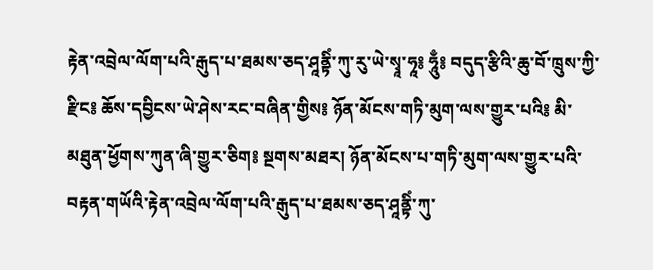རྟེན་འབྲེལ་ལོག་པའི་རྒུད་པ་ཐམས་ཅད་ཤཱནྟིཾ་ཀུ་རུ་ཡེ་སྭཱ་ཧཱ༔ ཧཱུྃ༔ བདུད་རྩིའི་ཆུ་བོ་ཁྲུས་ཀྱི་རྫིང༔ ཆོས་དབྱིངས་ཡེ་ཤེས་རང་བཞིན་གྱིས༔ ཉོན་མོངས་གཏི་མུག་ལས་གྱུར་པའི༔ མི་མཐུན་ཕྱོགས་ཀུན་ཞི་གྱུར་ཅིག༔ སྔགས་མཐར། ཉོན་མོངས་པ་གཏི་མུག་ལས་གྱུར་པའི་བརྟན་གཡོའི་རྟེན་འབྲེལ་ལོག་པའི་རྒུད་པ་ཐམས་ཅད་ཤཱནྟིཾ་ཀུ་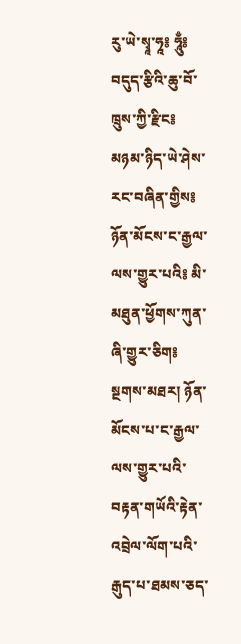རུ་ཡེ་སྭཱ་ཧཱ༔ ཧཱུྃ༔ བདུད་རྩིའི་ཆུ་བོ་ཁྲུས་ཀྱི་རྫིང༔ མཉམ་ཉིད་ཡེ་ཤེས་རང་བཞིན་གྱིས༔ ཉོན་མོངས་ང་རྒྱལ་ལས་གྱུར་པའི༔ མི་མཐུན་ཕྱོགས་ཀུན་ཞི་གྱུར་ཅིག༔ སྔགས་མཐར། ཉོན་མོངས་པ་ང་རྒྱལ་ལས་གྱུར་པའི་བརྟན་གཡོའི་རྟེན་འབྲེལ་ལོག་པའི་རྒུད་པ་ཐམས་ཅད་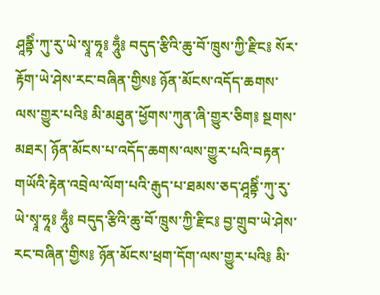ཤཱནྟིཾ་ཀུ་རུ་ཡེ་སྭཱ་ཧཱ༔ ཧཱུྃ༔ བདུད་རྩིའི་ཆུ་བོ་ཁྲུས་ཀྱི་རྫིང༔ སོར་རྟོག་ཡེ་ཤེས་རང་བཞིན་གྱིས༔ ཉོན་མོངས་འདོད་ཆགས་ལས་གྱུར་པའི༔ མི་མཐུན་ཕྱོགས་ཀུན་ཞི་གྱུར་ཅིག༔ སྔགས་མཐར། ཉོན་མོངས་པ་འདོད་ཆགས་ལས་གྱུར་པའི་བརྟན་གཡོའི་རྟེན་འབྲེལ་ལོག་པའི་རྒུད་པ་ཐམས་ཅད་ཤཱནྟིཾ་ཀུ་རུ་ཡེ་སྭཱ་ཧཱ༔ ཧཱུྃ༔ བདུད་རྩིའི་ཆུ་བོ་ཁྲུས་ཀྱི་རྫིང༔ བྱ་གྲུབ་ཡེ་ཤེས་རང་བཞིན་གྱིས༔ ཉོན་མོངས་ཕྲག་དོག་ལས་གྱུར་པའི༔ མི་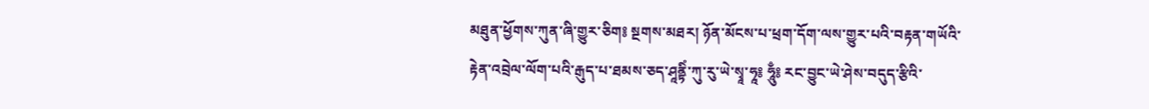མཐུན་ཕྱོགས་ཀུན་ཞི་གྱུར་ཅིག༔ སྔགས་མཐར། ཉོན་མོངས་པ་ཕྲག་དོག་ལས་གྱུར་པའི་བརྟན་གཡོའི་རྟེན་འབྲེལ་ལོག་པའི་རྒུད་པ་ཐམས་ཅད་ཤཱནྟིཾ་ཀུ་རུ་ཡེ་སྭཱ་ཧཱ༔ ཧཱུྃ༔ རང་བྱུང་ཡེ་ཤེས་བདུད་རྩིའི་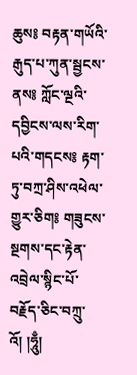ཆུས༔ བརྟན་གཡོའི་རྒུད་པ་ཀུན་སྦྱངས་ནས༔ ཀློང་ལྔའི་དབྱིངས་ལས་རིག་པའི་གདངས༔ རྟག་ཏུ་བཀྲ་ཤིས་འཕེལ་གྱུར་ཅིག༔ གཟུངས་སྔགས་དང་རྟེན་འབྲེལ་སྙིང་པོ་བརྗོད་ཅིང་བཀྲུ་འོ། །ཧཱུྃ།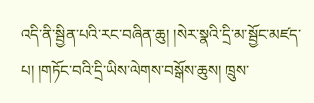འདི་ནི་སྦྱིན་པའི་རང་བཞིན་ཆུ། །སེར་སྣའི་དྲི་མ་སྦྱོང་མཛད་པ། །གཏོང་བའི་དྲི་ཡིས་ལེགས་བསྒོས་ཆུས། ཁྲུས་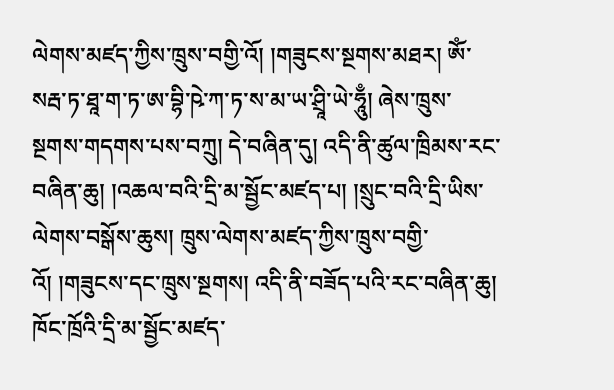ལེགས་མཛད་ཀྱིས་ཁྲུས་བགྱི་འོ། །གཟུངས་སྔགས་མཐར། ཨོཾ་སརྦ་ཏ་ཐཱ་ག་ཏ་ཨ་བྷི་ཥེ་ཀ་ཏ་ས་མ་ཡ་ཤྲཱི་ཡེ་ཧཱུྃ། ཞེས་ཁྲུས་སྔགས་གདགས་པས་བཀྲུ། དེ་བཞིན་དུ། འདི་ནི་ཚུལ་ཁྲིམས་རང་བཞིན་ཆུ། །འཆལ་བའི་དྲི་མ་སྦྱོང་མཛད་པ། །སྲུང་བའི་དྲི་ཡིས་ལེགས་བསྒོས་ཆུས། ཁྲུས་ལེགས་མཛད་ཀྱིས་ཁྲུས་བགྱི་འོ། །གཟུངས་དང་ཁྲུས་སྔགས། འདི་ནི་བཟོད་པའི་རང་བཞིན་ཆུ། ཁོང་ཁྲོའི་དྲི་མ་སྦྱོང་མཛད་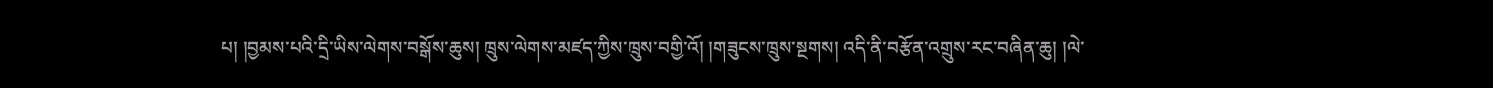པ། །བྱམས་པའི་དྲི་ཡིས་ལེགས་བསྒོས་ཆུས། ཁྲུས་ལེགས་མཛད་ཀྱིས་ཁྲུས་བགྱི་འོ། །གཟུངས་ཁྲུས་སྔགས། འདི་ནི་བརྩོན་འགྲུས་རང་བཞིན་ཆུ། །ལེ་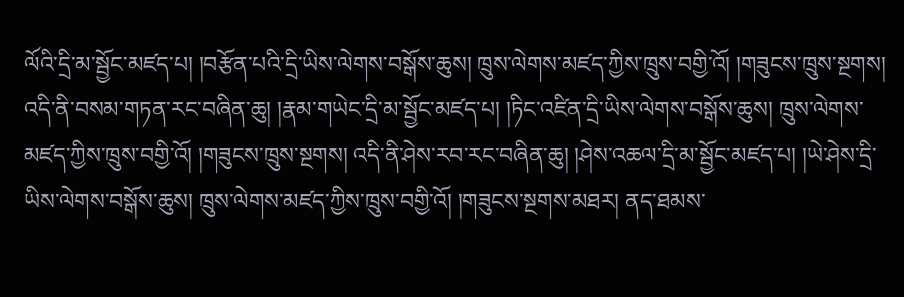ལོའི་དྲི་མ་སྦྱོང་མཛད་པ། །བརྩོན་པའི་དྲི་ཡིས་ལེགས་བསྒོས་ཆུས། ཁྲུས་ལེགས་མཛད་ཀྱིས་ཁྲུས་བགྱི་འོ། །གཟུངས་ཁྲུས་སྔགས། འདི་ནི་བསམ་གཏན་རང་བཞིན་ཆུ། །རྣམ་གཡེང་དྲི་མ་སྦྱོང་མཛད་པ། །ཏིང་འཛིན་དྲི་ཡིས་ལེགས་བསྒོས་ཆུས། ཁྲུས་ལེགས་མཛད་ཀྱིས་ཁྲུས་བགྱི་འོ། །གཟུངས་ཁྲུས་སྔགས། འདི་ནི་ཤེས་རབ་རང་བཞིན་ཆུ། །ཤེས་འཆལ་དྲི་མ་སྦྱོང་མཛད་པ། །ཡེ་ཤེས་དྲི་ཡིས་ལེགས་བསྒོས་ཆུས། ཁྲུས་ལེགས་མཛད་ཀྱིས་ཁྲུས་བགྱི་འོ། །གཟུངས་སྔགས་མཐར། ནད་ཐམས་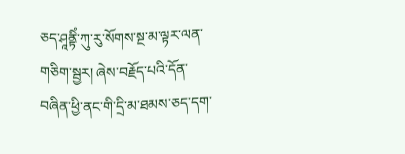ཅད་ཤཱནྟིཾ་ཀུ་རུ་སོགས་སྔ་མ་ལྟར་ལན་གཅིག་སྦྱར། ཞེས་བརྗོད་པའི་དོན་བཞིན་ཕྱི་ནང་གི་དྲི་མ་ཐམས་ཅད་དག་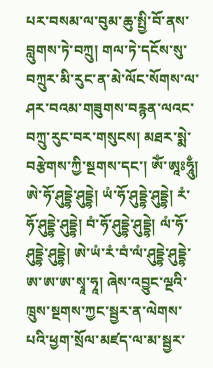པར་བསམ་ལ་བུམ་ཆུ་སྤྱི་བོ་ནས་བླུགས་ཏེ་བཀྲུ། གལ་ཏེ་དངོས་སུ་བཀྲུར་མི་རུང་ན་མེ་ལོང་སོགས་ལ་ཤར་བའམ་གཟུགས་བརྙན་ལའང་བཀྲུ་རུང་བར་གསུངས། མཐར་སྨེ་བརྩེགས་ཀྱི་སྔགས་དང་། ཨོཾ་ཨཱཿཧཱུྃ། ཨེ་ཧོ་ཤུདྡྷེ་ཤུདྡྷེ། ཡཾ་ཧོ་ཤུདྡྷེ་ཤུདྡྷེ། རཾ་ཧོ་ཤུདྡྷེ་ཤུདྡྷེ། བཾ་ཧོ་ཤུདྡྷེ་ཤུདྡྷེ། ལཾ་ཧོ་ཤུདྡྷེ་ཤུདྡྷེ། ཨེ་ཡཾ་རཾ་བཾ་ལཾ་ཤུདྡྷེ་ཤུདྡྷེ་ཨ་ཨ་ཨ་སྭཱ་ཧཱ། ཞེས་འབྱུང་ལྔའི་ཁྲུས་སྔགས་ཀྱང་སྦྱར་ན་ལེགས་པའི་ཕྱག་སྲོལ་མཛད་ལ་མ་སྦྱར་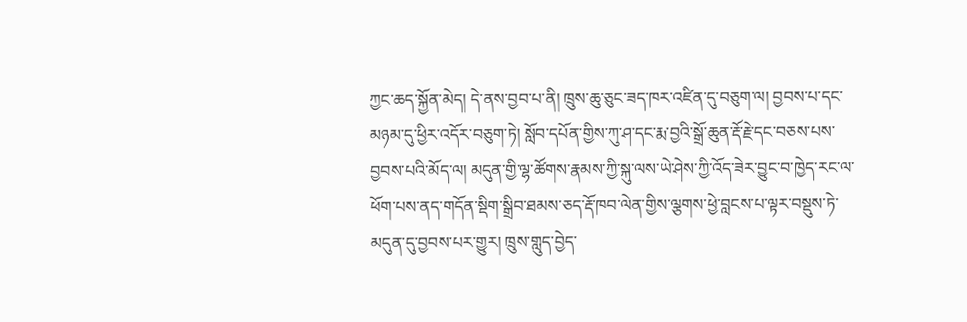ཀྱང་ཆད་སྐྱོན་མེད། དེ་ནས་བྱབ་པ་ནི། ཁྲུས་ཆུ་ཅུང་ཟད་ཁར་འཛིན་དུ་བཅུག་ལ། བྱབས་པ་དང་མཉམ་དུ་ཕྱིར་འདོར་བཅུག་ཏེ། སློབ་དཔོན་གྱིས་ཀུ་ཤ་དང་རྨ་བྱའི་སྒྲོ་ཆུན་རྡོ་རྗེ་དང་བཅས་པས་བྱབས་པའི་མོད་ལ། མདུན་གྱི་ལྷ་ཚོགས་རྣམས་ཀྱི་སྐུ་ལས་ཡེ་ཤེས་ཀྱི་འོད་ཟེར་བྱུང་བ་ཁྱེད་རང་ལ་ཕོག་པས་ནད་གདོན་སྡིག་སྒྲིབ་ཐམས་ཅད་རྡོ་ཁབ་ལེན་གྱིས་ལྕགས་ཕྱེ་བླངས་པ་ལྟར་བསྡུས་ཏེ་མདུན་དུ་བྱབས་པར་གྱུར། ཁྲུས་གླུད་བྱེད་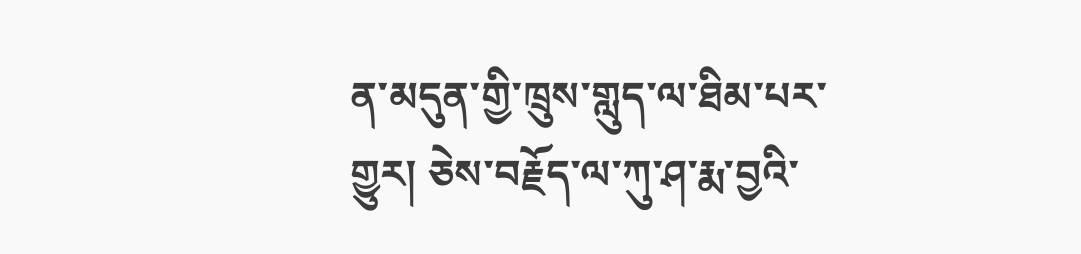ན་མདུན་གྱི་ཁྲུས་གླུད་ལ་ཐིམ་པར་གྱུར། ཅེས་བརྗོད་ལ་ཀུ་ཤ་རྨ་བྱའི་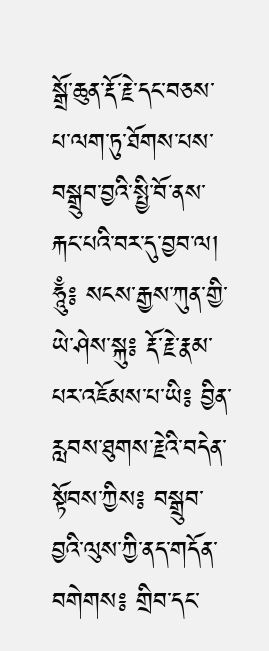སྒྲོ་ཆུན་རྡོ་རྗེ་དང་བཅས་པ་ལག་ཏུ་ཐོགས་པས་བསྒྲུབ་བྱའི་སྤྱི་བོ་ནས་རྐང་པའི་བར་དུ་བྱབ་ལ། ཧཱུྃ༔ སངས་རྒྱས་ཀུན་གྱི་ཡེ་ཤེས་སྐུ༔ རྡོ་རྗེ་རྣམ་པར་འཇོམས་པ་ཡི༔ བྱིན་རླབས་ཐུགས་རྗེའི་བདེན་སྟོབས་ཀྱིས༔ བསྒྲུབ་བྱའི་ལུས་ཀྱི་ནད་གདོན་བགེགས༔ གྲིབ་དང་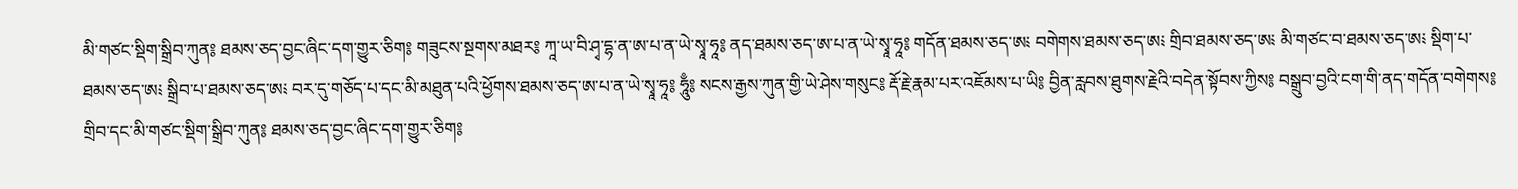མི་གཙང་སྡིག་སྒྲིབ་ཀུན༔ ཐམས་ཅད་བྱང་ཞིང་དག་གྱུར་ཅིག༔ གཟུངས་སྔགས་མཐར༔ ཀཱ་ཡ་བི་ཤྭ་དྷ་ན་ཨ་པ་ན་ཡེ་སྭཱ་ཧཱ༔ ནད་ཐམས་ཅད་ཨ་པ་ན་ཡེ་སྭཱ་ཧཱ༔ གདོན་ཐམས་ཅད་ཨ༴ བགེགས་ཐམས་ཅད་ཨ༴ གྲིབ་ཐམས་ཅད་ཨ༴ མི་གཙང་བ་ཐམས་ཅད་ཨ༴ སྡིག་པ་ཐམས་ཅད་ཨ༴ སྒྲིབ་པ་ཐམས་ཅད་ཨ༴ བར་དུ་གཅོད་པ་དང་མི་མཐུན་པའི་ཕྱོགས་ཐམས་ཅད་ཨ་པ་ན་ཡེ་སྭཱ་ཧཱ༔ ཧཱུྃ༔ སངས་རྒྱས་ཀུན་གྱི་ཡེ་ཤེས་གསུང༔ རྡོ་རྗེ་རྣམ་པར་འཇོམས་པ་ཡི༔ བྱིན་རླབས་ཐུགས་རྗེའི་བདེན་སྟོབས་ཀྱིས༔ བསྒྲུབ་བྱའི་ངག་གི་ནད་གདོན་བགེགས༔ གྲིབ་དང་མི་གཙང་སྡིག་སྒྲིབ་ཀུན༔ ཐམས་ཅད་བྱང་ཞིང་དག་གྱུར་ཅིག༔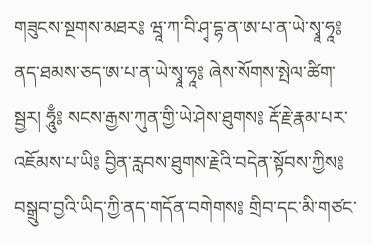གཟུངས་སྔགས་མཐར༔ ཝཱ་ཀ་བི་ཤྭ་དྷ་ན་ཨ་པ་ན་ཡེ་སྭཱ་ཧཱ༔ ནད་ཐམས་ཅད་ཨ་པ་ན་ཡེ་སྭཱ་ཧཱ༔ ཞེས་སོགས་སྤེལ་ཚིག་སྦྱར། ཧཱུྃ༔ སངས་རྒྱས་ཀུན་གྱི་ཡེ་ཤེས་ཐུགས༔ རྡོ་རྗེ་རྣམ་པར་འཇོམས་པ་ཡི༔ བྱིན་རླབས་ཐུགས་རྗེའི་བདེན་སྟོབས་ཀྱིས༔ བསྒྲུབ་བྱའི་ཡིད་ཀྱི་ནད་གདོན་བགེགས༔ གྲིབ་དང་མི་གཙང་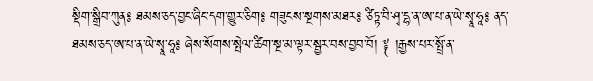སྡིག་སྒྲིབ་ཀུན༔ ཐམས་ཅད་བྱང་ཞིང་དག་གྱུར་ཅིག༔ གཟུངས་སྔགས་མཐར༔ ཙིཏྟ་བི་ཤྭ་དྷ་ན་ཨ་པ་ན་ཡེ་སྭཱ་ཧཱ༔ ནད་ཐམས་ཅད་ཨ་པ་ན་ཡེ་སྭཱ་ཧཱ༔ ཞེས་སོགས་སྤེལ་ཚིག་སྔ་མ་ལྟར་སྦྱར་བས་བྱབ་བོ། ༈ །རྒྱས་པར་སྤྲོ་ན་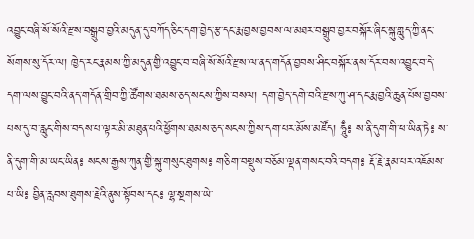འབྱུང་བཞི་སོ་སོའི་རྫས་བསྒྲུབ་བྱའི་མདུན་དུ་བཀོད་ཅིང་དག་བྱེད་རྩ་དང་རྨ་བྱས་བྱབས་ལ་མཐར་བསྒྲུབ་བྱར་བསྐོར་ཞིང་སྐུ་གླུད་ཀྱི་ནང་སོགས་སུ་དོར་ལ། ཁྱེད་རང་རྣམས་ཀྱི་མདུན་གྱི་འབྱུང་བ་བཞི་སོ་སོའི་རྫས་ལ་ནད་གདོན་བྱབས་ཤིང་བསྐོར་ནས་དོར་བས་འབྱུང་བ་དེ་དག་ལས་བྱུང་བའི་ནད་གདོན་གྲིབ་ཀྱི་ཚོགས་ཐམས་ཅད་སངས་ཀྱིས་བསལ། དག་བྱེད་དགེ་བའི་རྫས་ཀུ་ཤ་དང་རྨ་བྱའི་ཆུན་པོས་བྱབས་པས་དུ་བ་རླུང་གིས་བདས་པ་ལྟར་མི་མཐུན་པའི་ཕྱོགས་ཐམས་ཅད་སངས་ཀྱིས་དག་པར་མོས་མཛོད། ཧཱུྃ༔ ས་ནི་དུག་གི་ཕ་ཡིན་ཏེ༔ ས་ནི་དུག་གི་མ་ཡང་ཡིན༔ སངས་རྒྱས་ཀུན་གྱི་སྐུ་གསུང་ཐུགས༔ གཅིག་བསྡུས་བཅོམ་ལྡན་གསང་བའི་བདག༔ རྡོ་རྗེ་རྣམ་པར་འཇོམས་པ་ཡི༔ བྱིན་རླབས་ཐུགས་རྗེའི་ནུས་སྟོབས་དང༔ ལྷ་སྔགས་ཡེ་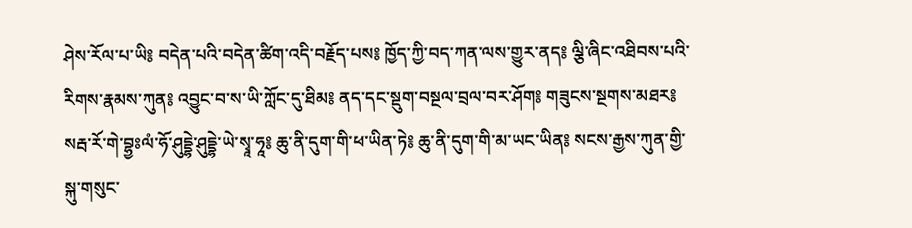ཤེས་རོལ་པ་ཡི༔ བདེན་པའི་བདེན་ཚིག་འདི་བརྗོད་པས༔ ཁྱོད་ཀྱི་བད་ཀན་ལས་གྱུར་ནད༔ ལྕི་ཞིང་འཐིབས་པའི་རིགས་རྣམས་ཀུན༔ འབྱུང་བ་ས་ཡི་ཀློང་དུ་ཐིམ༔ ནད་དང་སྡུག་བསྔལ་བྲལ་བར་ཤོག༔ གཟུངས་སྔགས་མཐར༔ སརྦ་རོ་གེ་བྷྱཿལཾ་ཧོ་ཤུདྡྷེ་ཤུདྡྷེ་ཡེ་སྭཱ་ཧཱ༔ ཆུ་ནི་དུག་གི་ཕ་ཡིན་ཏེ༔ ཆུ་ནི་དུག་གི་མ་ཡང་ཡིན༔ སངས་རྒྱས་ཀུན་གྱི་སྐུ་གསུང་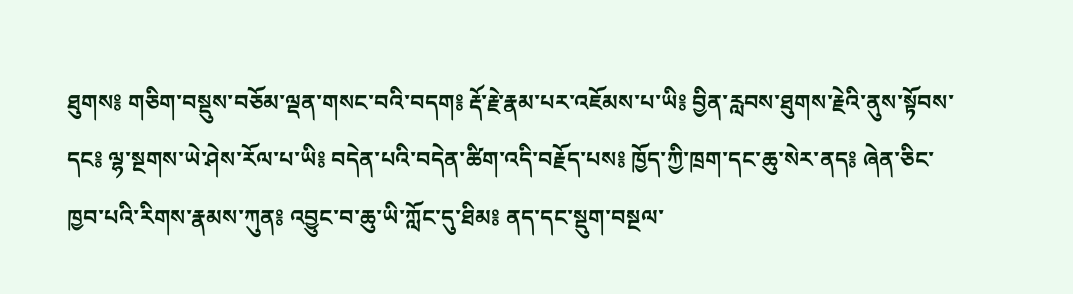ཐུགས༔ གཅིག་བསྡུས་བཅོམ་ལྡན་གསང་བའི་བདག༔ རྡོ་རྗེ་རྣམ་པར་འཇོམས་པ་ཡི༔ བྱིན་རླབས་ཐུགས་རྗེའི་ནུས་སྟོབས་དང༔ ལྷ་སྔགས་ཡེ་ཤེས་རོལ་པ་ཡི༔ བདེན་པའི་བདེན་ཚིག་འདི་བརྗོད་པས༔ ཁྱོད་ཀྱི་ཁྲག་དང་ཆུ་སེར་ནད༔ ཞེན་ཅིང་ཁྱབ་པའི་རིགས་རྣམས་ཀུན༔ འབྱུང་བ་ཆུ་ཡི་ཀློང་དུ་ཐིམ༔ ནད་དང་སྡུག་བསྔལ་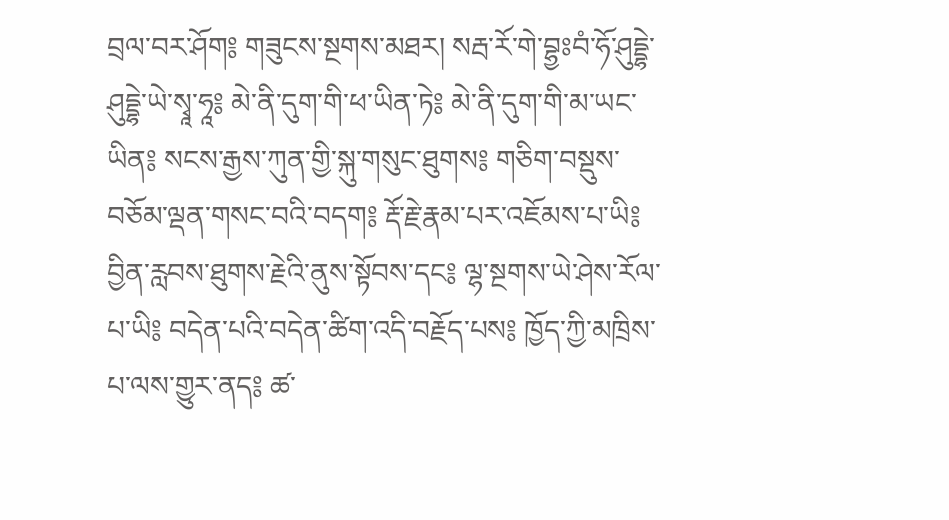བྲལ་བར་ཤོག༔ གཟུངས་སྔགས་མཐར། སརྦ་རོ་གེ་བྷྱཿབཾ་ཧོ་ཤུདྡྷེ་ཤུདྡྷེ་ཡེ་སྭཱ་ཧཱ༔ མེ་ནི་དུག་གི་ཕ་ཡིན་ཏེ༔ མེ་ནི་དུག་གི་མ་ཡང་ཡིན༔ སངས་རྒྱས་ཀུན་གྱི་སྐུ་གསུང་ཐུགས༔ གཅིག་བསྡུས་བཅོམ་ལྡན་གསང་བའི་བདག༔ རྡོ་རྗེ་རྣམ་པར་འཇོམས་པ་ཡི༔ བྱིན་རླབས་ཐུགས་རྗེའི་ནུས་སྟོབས་དང༔ ལྷ་སྔགས་ཡེ་ཤེས་རོལ་པ་ཡི༔ བདེན་པའི་བདེན་ཚིག་འདི་བརྗོད་པས༔ ཁྱོད་ཀྱི་མཁྲིས་པ་ལས་གྱུར་ནད༔ ཚ་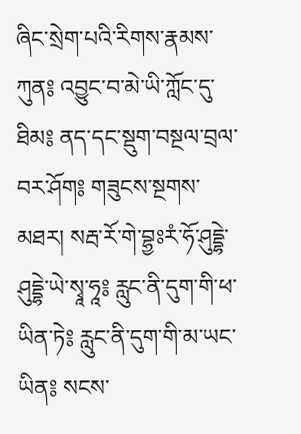ཞིང་སྲེག་པའི་རིགས་རྣམས་ཀུན༔ འབྱུང་བ་མེ་ཡི་ཀློང་དུ་ཐིམ༔ ནད་དང་སྡུག་བསྔལ་བྲལ་བར་ཤོག༔ གཟུངས་སྔགས་མཐར། སརྦ་རོ་གེ་བྷྱཿརཾ་ཧོ་ཤུདྡྷེ་ཤུདྡྷེ་ཡེ་སྭཱ་ཧཱ༔ རླུང་ནི་དུག་གི་ཕ་ཡིན་ཏེ༔ རླུང་ནི་དུག་གི་མ་ཡང་ཡིན༔ སངས་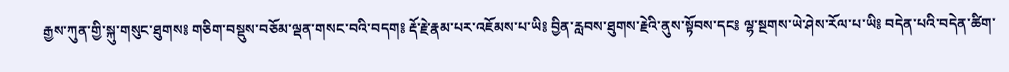རྒྱས་ཀུན་གྱི་སྐུ་གསུང་ཐུགས༔ གཅིག་བསྡུས་བཅོམ་ལྡན་གསང་བའི་བདག༔ རྡོ་རྗེ་རྣམ་པར་འཇོམས་པ་ཡི༔ བྱིན་རླབས་ཐུགས་རྗེའི་ནུས་སྟོབས་དང༔ ལྷ་སྔགས་ཡེ་ཤེས་རོལ་པ་ཡི༔ བདེན་པའི་བདེན་ཚིག་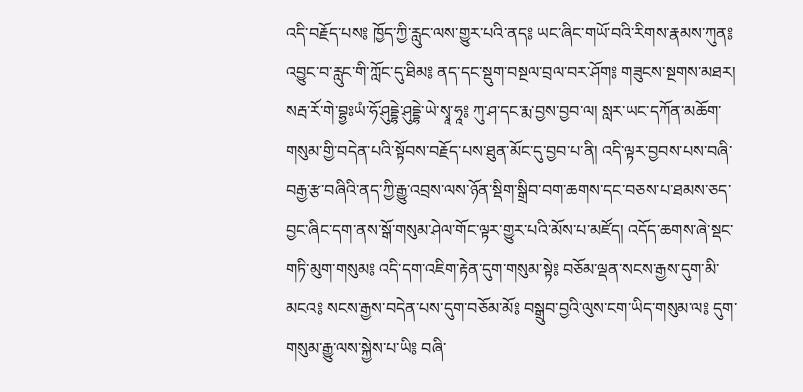འདི་བརྗོད་པས༔ ཁྱོད་ཀྱི་རླུང་ལས་གྱུར་པའི་ནད༔ ཡང་ཞིང་གཡོ་བའི་རིགས་རྣམས་ཀུན༔ འབྱུང་བ་རླུང་གི་ཀློང་དུ་ཐིམ༔ ནད་དང་སྡུག་བསྔལ་བྲལ་བར་ཤོག༔ གཟུངས་སྔགས་མཐར། སརྦ་རོ་གེ་བྷྱཿཡཾ་ཧོ་ཤུདྡྷེ་ཤུདྡྷེ་ཡེ་སྭཱ་ཧཱ༔ ཀུ་ཤ་དང་རྨ་བྱས་བྱབ་ལ། སླར་ཡང་དཀོན་མཆོག་གསུམ་གྱི་བདེན་པའི་སྟོབས་བརྗོད་པས་ཐུན་མོང་དུ་བྱབ་པ་ནི། འདི་ལྟར་བྱབས་པས་བཞི་བརྒྱ་རྩ་བཞིའི་ནད་ཀྱི་རྒྱུ་འབྲས་ལས་ཉོན་སྡིག་སྒྲིབ་བག་ཆགས་དང་བཅས་པ་ཐམས་ཅད་བྱང་ཞིང་དག་ནས་སྒོ་གསུམ་ཤེལ་གོང་ལྟར་གྱུར་པའི་མོས་པ་མཛོད། འདོད་ཆགས་ཞེ་སྡང་གཏི་མུག་གསུམ༔ འདི་དག་འཇིག་རྟེན་དུག་གསུམ་སྟེ༔ བཅོམ་ལྡན་སངས་རྒྱས་དུག་མི་མངའ༔ སངས་རྒྱས་བདེན་པས་དུག་བཅོམ་མོ༔ བསྒྲུབ་བྱའི་ལུས་ངག་ཡིད་གསུམ་ལ༔ དུག་གསུམ་རྒྱུ་ལས་སྐྱེས་པ་ཡི༔ བཞི་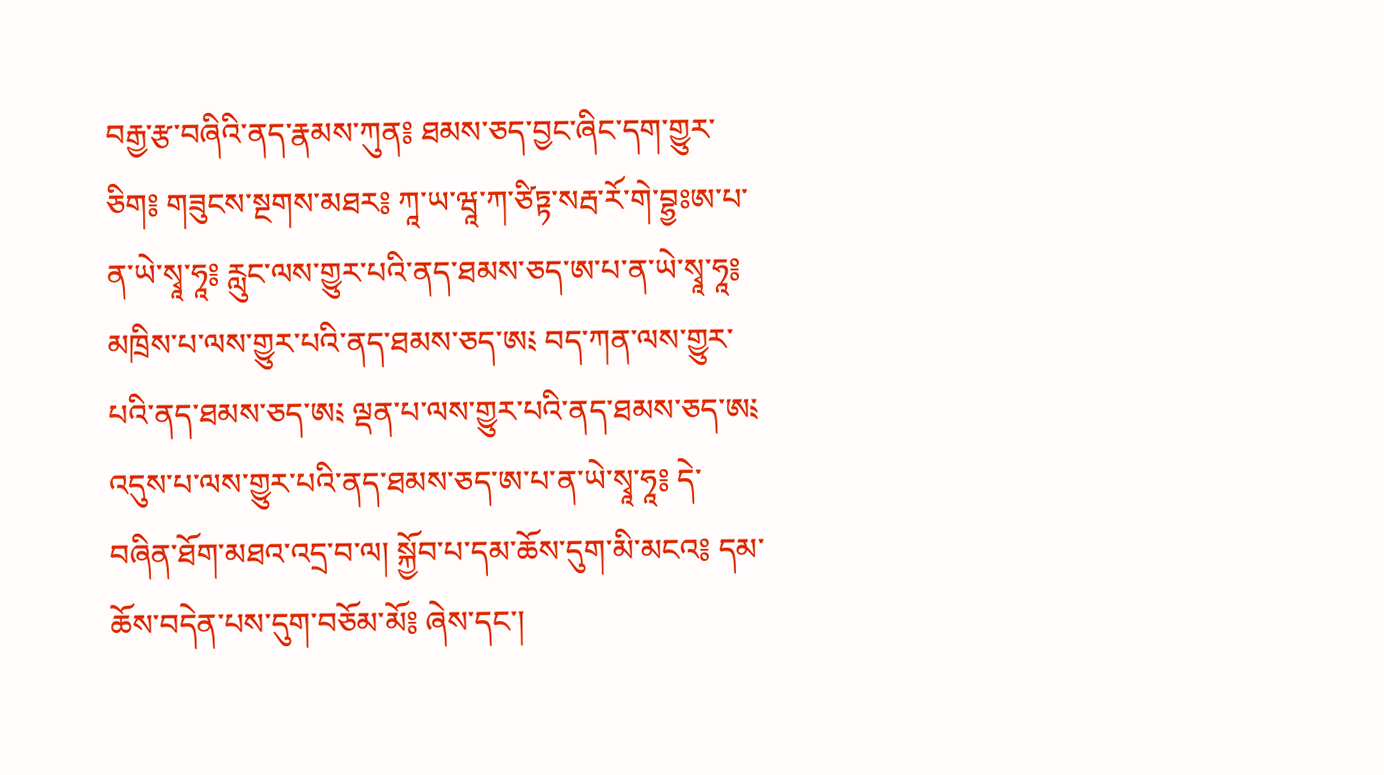བརྒྱ་རྩ་བཞིའི་ནད་རྣམས་ཀུན༔ ཐམས་ཅད་བྱང་ཞིང་དག་གྱུར་ཅིག༔ གཟུངས་སྔགས་མཐར༔ ཀཱ་ཡ་ཝཱ་ཀ་ཙིཏྟ་སརྦ་རོ་གེ་བྷྱཿཨ་པ་ན་ཡེ་སྭཱ་ཧཱ༔ རླུང་ལས་གྱུར་པའི་ནད་ཐམས་ཅད་ཨ་པ་ན་ཡེ་སྭཱ་ཧཱ༔ མཁྲིས་པ་ལས་གྱུར་པའི་ནད་ཐམས་ཅད་ཨ༴ བད་ཀན་ལས་གྱུར་པའི་ནད་ཐམས་ཅད་ཨ༴ ལྡན་པ་ལས་གྱུར་པའི་ནད་ཐམས་ཅད་ཨ༴ འདུས་པ་ལས་གྱུར་པའི་ནད་ཐམས་ཅད་ཨ་པ་ན་ཡེ་སྭཱ་ཧཱ༔ དེ་བཞིན་ཐོག་མཐའ་འདྲ་བ་ལ། སྐྱོབ་པ་དམ་ཆོས་དུག་མི་མངའ༔ དམ་ཆོས་བདེན་པས་དུག་བཅོམ་མོ༔ ཞེས་དང་།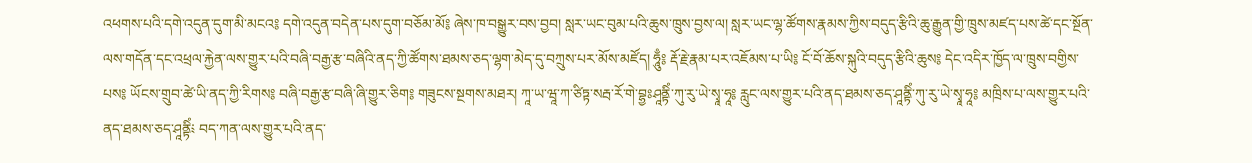འཕགས་པའི་དགེ་འདུན་དུག་མི་མངའ༔ དགེ་འདུན་བདེན་པས་དུག་བཅོམ་མོ༔ ཞེས་ཁ་བསྒྱུར་བས་བྱབ། སླར་ཡང་བུམ་པའི་ཆུས་ཁྲུས་བྱས་ལ། སླར་ཡང་ལྷ་ཚོགས་རྣམས་ཀྱིས་བདུད་རྩིའི་ཆུ་རྒྱུན་གྱི་ཁྲུས་མཛད་པས་ཚེ་དང་སྔོན་ལས་གདོན་དང་འཕྲལ་རྐྱེན་ལས་གྱུར་པའི་བཞི་བརྒྱ་རྩ་བཞིའི་ནད་ཀྱི་ཚོགས་ཐམས་ཅད་ལྷག་མེད་དུ་བཀྲུས་པར་མོས་མཛོད། ཧཱུྃ༔ རྡོ་རྗེ་རྣམ་པར་འཇོམས་པ་ཡི༔ ངོ་བོ་ཆོས་སྐུའི་བདུད་རྩིའི་ཆུས༔ དེང་འདིར་ཁྱོད་ལ་ཁྲུས་བགྱིས་པས༔ ཡོངས་གྲུབ་ཚེ་ཡི་ནད་ཀྱི་རིགས༔ བཞི་བརྒྱ་རྩ་བཞི་ཞི་གྱུར་ཅིག༔ གཟུངས་སྔགས་མཐར། ཀཱ་ཡ་ཝཱ་ཀ་ཙིཏྟ་སརྦ་རོ་གེ་བྷྱཿཤཱནྟིཾ་ཀུ་རུ་ཡེ་སྭཱ་ཧཱ༔ རླུང་ལས་གྱུར་པའི་ནད་ཐམས་ཅད་ཤཱནྟིཾ་ཀུ་རུ་ཡེ་སྭཱ་ཧཱ༔ མཁྲིས་པ་ལས་གྱུར་པའི་ནད་ཐམས་ཅད་ཤཱནྟིཾ༴ བད་ཀན་ལས་གྱུར་པའི་ནད་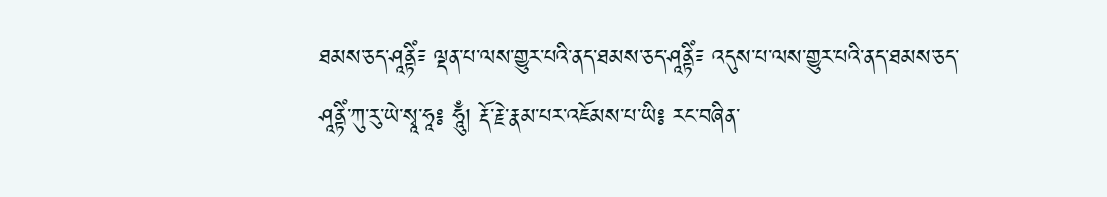ཐམས་ཅད་ཤཱནྟིཾ༴ ལྡན་པ་ལས་གྱུར་པའི་ནད་ཐམས་ཅད་ཤཱནྟིཾ༴ འདུས་པ་ལས་གྱུར་པའི་ནད་ཐམས་ཅད་ཤཱནྟིཾ་ཀུ་རུ་ཡེ་སྭཱ་ཧཱ༔ ཧཱུྃ། རྡོ་རྗེ་རྣམ་པར་འཇོམས་པ་ཡི༔ རང་བཞིན་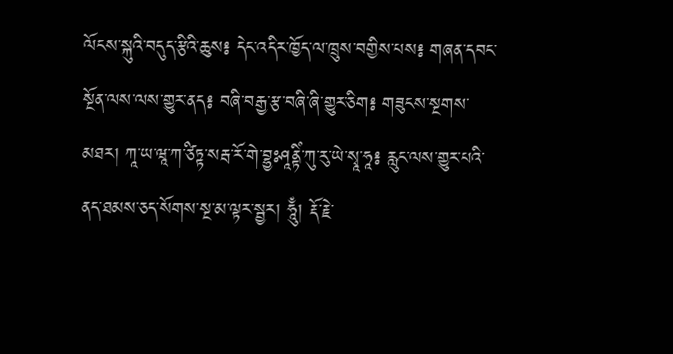ལོངས་སྐུའི་བདུད་རྩིའི་ཆུས༔ དེང་འདིར་ཁྱོད་ལ་ཁྲུས་བགྱིས་པས༔ གཞན་དབང་སྔོན་ལས་ལས་གྱུར་ནད༔ བཞི་བརྒྱ་རྩ་བཞི་ཞི་གྱུར་ཅིག༔ གཟུངས་སྔགས་མཐར། ཀཱ་ཡ་ཝཱ་ཀ་ཙིཏྟ་སརྦ་རོ་གེ་བྷྱཿཤཱནྟིཾ་ཀུ་རུ་ཡེ་སྭཱ་ཧཱ༔ རླུང་ལས་གྱུར་པའི་ནད་ཐམས་ཅད་སོགས་སྔ་མ་ལྟར་སྦྱར། ཧཱུྃ། རྡོ་རྗེ་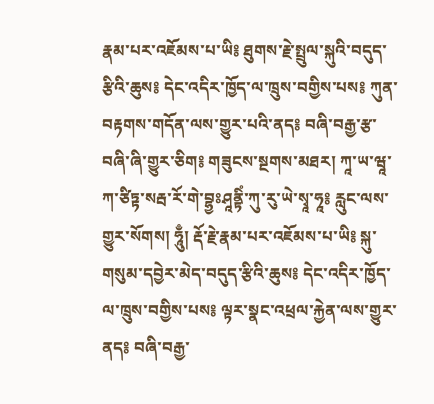རྣམ་པར་འཇོམས་པ་ཡི༔ ཐུགས་རྗེ་སྤྲུལ་སྐུའི་བདུད་རྩིའི་ཆུས༔ དེང་འདིར་ཁྱོད་ལ་ཁྲུས་བགྱིས་པས༔ ཀུན་བརྟགས་གདོན་ལས་གྱུར་པའི་ནད༔ བཞི་བརྒྱ་རྩ་བཞི་ཞི་གྱུར་ཅིག༔ གཟུངས་སྔགས་མཐར། ཀཱ་ཡ་ཝཱ་ཀ་ཙིཏྟ་སརྦ་རོ་གེ་བྷྱཿཤཱནྟིཾ་ཀུ་རུ་ཡེ་སྭཱ་ཧཱ༔ རླུང་ལས་གྱུར་སོགས། ཧཱུྃ། རྡོ་རྗེ་རྣམ་པར་འཇོམས་པ་ཡི༔ སྐུ་གསུམ་དབྱེར་མེད་བདུད་རྩིའི་ཆུས༔ དེང་འདིར་ཁྱོད་ལ་ཁྲུས་བགྱིས་པས༔ ལྟར་སྣང་འཕྲལ་རྐྱེན་ལས་གྱུར་ནད༔ བཞི་བརྒྱ་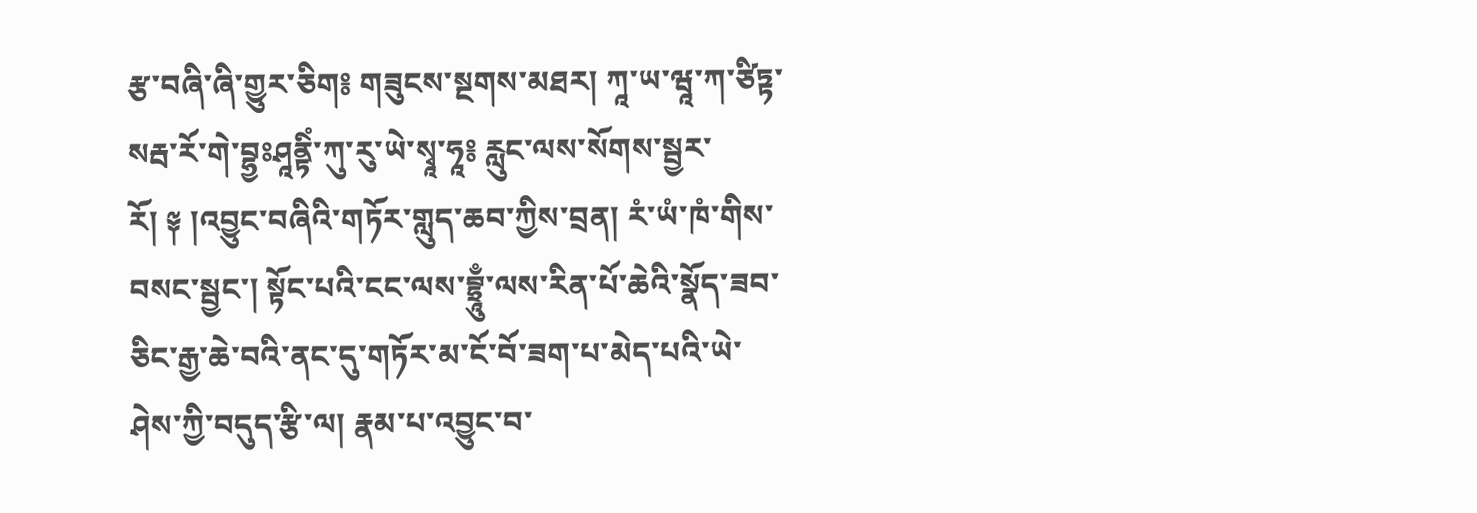རྩ་བཞི་ཞི་གྱུར་ཅིག༔ གཟུངས་སྔགས་མཐར། ཀཱ་ཡ་ཝཱ་ཀ་ཙིཏྟ་སརྦ་རོ་གེ་བྷྱཿཤཱནྟིཾ་ཀུ་རུ་ཡེ་སྭཱ་ཧཱ༔ རླུང་ལས་སོགས་སྦྱར་རོ། ༈ །འབྱུང་བཞིའི་གཏོར་གླུད་ཆབ་ཀྱིས་བྲན། རཾ་ཡཾ་ཁཾ་གིས་བསང་སྦྱང་། སྟོང་པའི་ངང་ལས་བྷྲཱུྃ་ལས་རིན་པོ་ཆེའི་སྣོད་ཟབ་ཅིང་རྒྱ་ཆེ་བའི་ནང་དུ་གཏོར་མ་ངོ་བོ་ཟག་པ་མེད་པའི་ཡེ་ཤེས་ཀྱི་བདུད་རྩི་ལ། རྣམ་པ་འབྱུང་བ་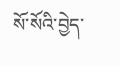སོ་སོའི་བྱེད་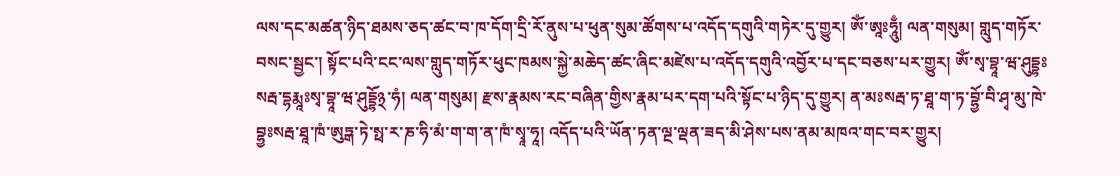ལས་དང་མཚན་ཉིད་ཐམས་ཅད་ཚང་བ་ཁ་དོག་དྲི་རོ་ནུས་པ་ཕུན་སུམ་ཚོགས་པ་འདོད་དགུའི་གཏེར་དུ་གྱུར། ཨོཾ་ཨཱཿཧཱུྃ། ལན་གསུམ། གླུད་གཏོར་བསང་སྦྱང་། སྟོང་པའི་ངང་ལས་གླུད་གཏོར་ཕུང་ཁམས་སྐྱེ་མཆེད་ཚང་ཞིང་མཛེས་པ་འདོད་དགུའི་འབྱོར་པ་དང་བཅས་པར་གྱུར། ཨོཾ་སྭ་བྷཱ་ཝ་ཤུདྡྷཿསརྦ་དྷརྨཱཿསྭ་བྷཱ་ཝ་ཤུདྡྷོ྅་ཧཾ། ལན་གསུམ། རྫས་རྣམས་རང་བཞིན་གྱིས་རྣམ་པར་དག་པའི་སྟོང་པ་ཉིད་དུ་གྱུར། ན་མཿསརྦ་ཏ་ཐཱ་ག་ཏ་བྷྱོ་བི་ཤྭ་མུ་ཁེ་བྷྱཿསརྦ་ཐཱ་ཁཾ་ཨུཏྒ་ཏེ་སྥ་ར་ཎ་ཧི་མཾ་ག་ག་ན་ཁཾ་སྭཱ་ཧཱ། འདོད་པའི་ཡོན་ཏན་ལྔ་ལྡན་ཟད་མི་ཤེས་པས་ནམ་མཁའ་གང་བར་གྱུར།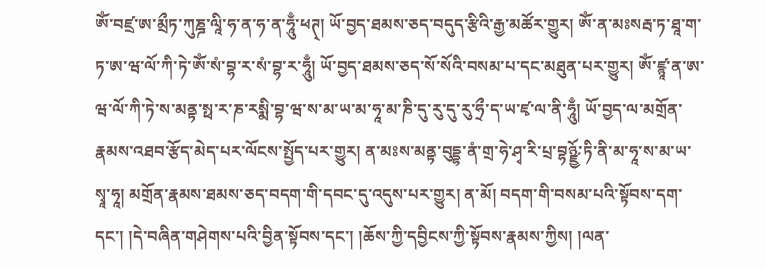ཨོཾ་བཛྲ་ཨ་མྲྀཏ་ཀུཎྜ་ལཱི་ཧ་ན་ཧ་ན་ཧཱུྃ་ཕཊ྄། ཡོ་བྱད་ཐམས་ཅད་བདུད་རྩིའི་རྒྱ་མཚོར་གྱུར། ཨོཾ་ན་མཿསརྦ་ཏ་ཐཱ་ག་ཏ་ཨ་ཝ་ལོ་ཀི་ཏེ་ཨོཾ་སཾ་བྷ་ར་སཾ་བྷ་ར་ཧཱུྃ། ཡོ་བྱད་ཐམས་ཅད་སོ་སོའི་བསམ་པ་དང་མཐུན་པར་གྱུར། ཨོཾ་ཛྙཱ་ན་ཨ་ཝ་ལོ་ཀི་ཏེ་ས་མནྟ་སྥ་ར་ཎ་རསྨི་བྷ་ཝ་ས་མ་ཡ་མ་ཧཱ་མ་ཎི་དུ་རུ་དུ་རུ་ཧྲྀ་ད་ཡ་ཛྭ་ལ་ནི་ཧཱུྃ། ཡོ་བྱད་ལ་མགྲོན་རྣམས་འཐབ་རྩོད་མེད་པར་ལོངས་སྤྱོད་པར་གྱུར། ན་མཿས་མནྟ་བུདྡྷ་ནཾ་གྲ་ཧེ་ཤྭ་རི་པྲ་བྷཉྫྱོ་ཏི་ནི་མ་ཧཱ་ས་མ་ཡ་སྭཱ་ཧཱ། མགྲོན་རྣམས་ཐམས་ཅད་བདག་གི་དབང་དུ་འདུས་པར་གྱུར། ན་མོ། བདག་གི་བསམ་པའི་སྟོབས་དག་དང་། །དེ་བཞིན་གཤེགས་པའི་བྱིན་སྟོབས་དང་། །ཆོས་ཀྱི་དབྱིངས་ཀྱི་སྟོབས་རྣམས་ཀྱིས། །ལན་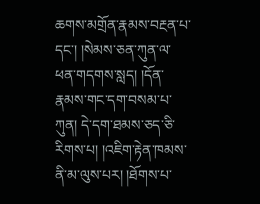ཆགས་མགྲོན་རྣམས་བརྔན་པ་དང་། །སེམས་ཅན་ཀུན་ལ་ཕན་གདགས་སླད། །དོན་རྣམས་གང་དག་བསམ་པ་ཀུན། དེ་དག་ཐམས་ཅད་ཅི་རིགས་པ། །འཇིག་རྟེན་ཁམས་ནི་མ་ལུས་པར། །ཐོགས་པ་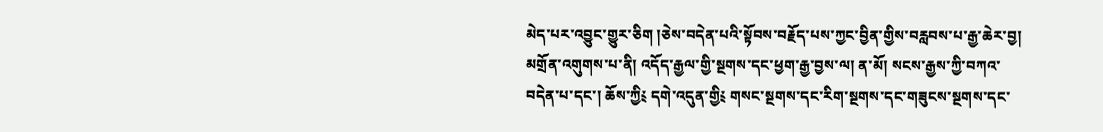མེད་པར་འབྱུང་གྱུར་ཅིག །ཅེས་བདེན་པའི་སྟོབས་བརྗོད་པས་ཀྱང་བྱིན་གྱིས་བརླབས་པ་རྒྱ་ཆེར་བྱ། མགྲོན་འགུགས་པ་ནི། འདོད་རྒྱལ་གྱི་སྔགས་དང་ཕྱག་རྒྱ་བྱས་ལ། ན་མོ། སངས་རྒྱས་ཀྱི་བཀའ་བདེན་པ་དང་། ཆོས་ཀྱི༴ དགེ་འདུན་གྱི༴ གསང་སྔགས་དང་རིག་སྔགས་དང་གཟུངས་སྔགས་དང་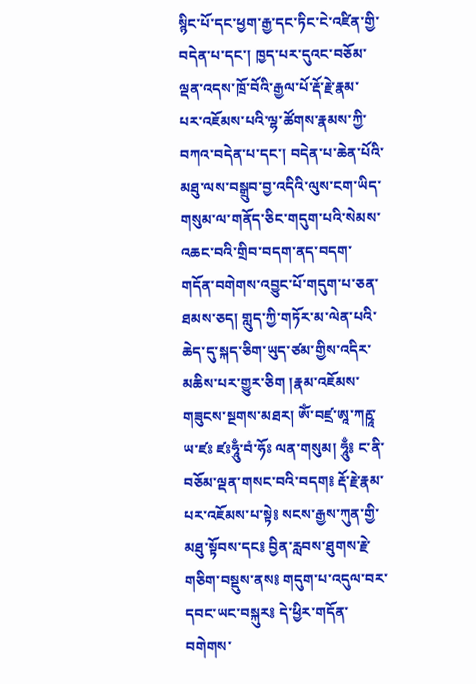སྙིང་པོ་དང་ཕྱག་རྒྱ་དང་ཏིང་ངེ་འཛིན་གྱི་བདེན་པ་དང་། ཁྱད་པར་དུའང་བཅོམ་ལྡན་འདས་ཁྲོ་བོའི་རྒྱལ་པོ་རྡོ་རྗེ་རྣམ་པར་འཇོམས་པའི་ལྷ་ཚོགས་རྣམས་ཀྱི་བཀའ་བདེན་པ་དང་། བདེན་པ་ཆེན་པོའི་མཐུ་ལས་བསྒྲུབ་བྱ་འདིའི་ལུས་ངག་ཡིད་གསུམ་ལ་གནོད་ཅིང་གདུག་པའི་སེམས་འཆང་བའི་གྲིབ་བདག་ནད་བདག་གདོན་བགེགས་འབྱུང་པོ་གདུག་པ་ཅན་ཐམས་ཅད། གླུད་ཀྱི་གཏོར་མ་ལེན་པའི་ཆེད་དུ་སྐད་ཅིག་ཡུད་ཙམ་གྱིས་འདིར་མཆིས་པར་གྱུར་ཅིག །རྣམ་འཇོམས་གཟུངས་སྔགས་མཐར། ཨོཾ་བཛྲ་ཨཱ་ཀརྵཱ་ཡ་ཛཿ ཛཿཧཱུྃ་བཾ་ཧོཿ ལན་གསུམ། ཧཱུྃ༔ ང་ནི་བཅོམ་ལྡན་གསང་བའི་བདག༔ རྡོ་རྗེ་རྣམ་པར་འཇོམས་པ་སྟེ༔ སངས་རྒྱས་ཀུན་གྱི་མཐུ་སྟོབས་དང༔ བྱིན་རླབས་ཐུགས་རྗེ་གཅིག་བསྡུས་ནས༔ གདུག་པ་འདུལ་བར་དབང་ཡང་བསྐུར༔ དེ་ཕྱིར་གདོན་བགེགས་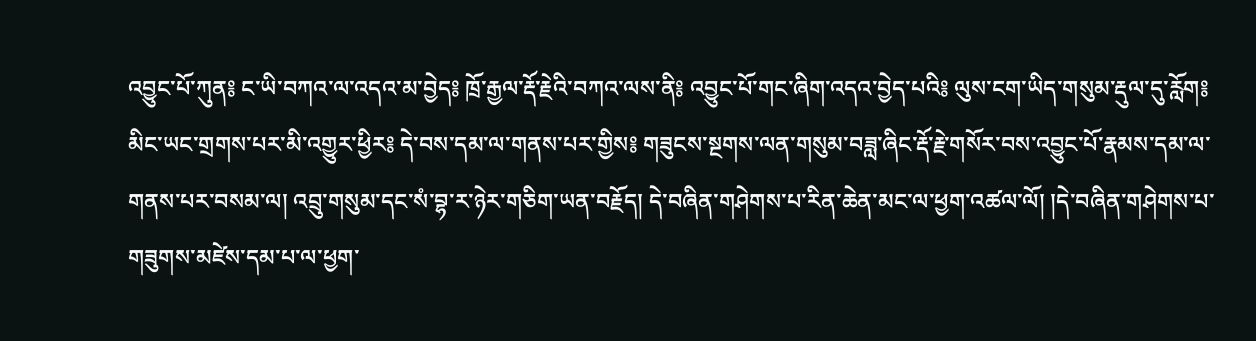འབྱུང་པོ་ཀུན༔ ང་ཡི་བཀའ་ལ་འདའ་མ་བྱེད༔ ཁྲོ་རྒྱལ་རྡོ་རྗེའི་བཀའ་ལས་ནི༔ འབྱུང་པོ་གང་ཞིག་འདའ་བྱེད་པའི༔ ལུས་ངག་ཡིད་གསུམ་རྡུལ་དུ་རློག༔ མིང་ཡང་གྲགས་པར་མི་འགྱུར་ཕྱིར༔ དེ་བས་དམ་ལ་གནས་པར་གྱིས༔ གཟུངས་སྔགས་ལན་གསུམ་བཟླ་ཞིང་རྡོ་རྗེ་གསོར་བས་འབྱུང་པོ་རྣམས་དམ་ལ་གནས་པར་བསམ་ལ། འབྲུ་གསུམ་དང་སཾ་བྷ་ར་ཉེར་གཅིག་ཡན་བརྗོད། དེ་བཞིན་གཤེགས་པ་རིན་ཆེན་མང་ལ་ཕྱག་འཚལ་ལོ། །དེ་བཞིན་གཤེགས་པ་གཟུགས་མཛེས་དམ་པ་ལ་ཕྱག་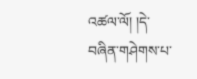འཚལ་ལོ། །དེ་བཞིན་གཤེགས་པ་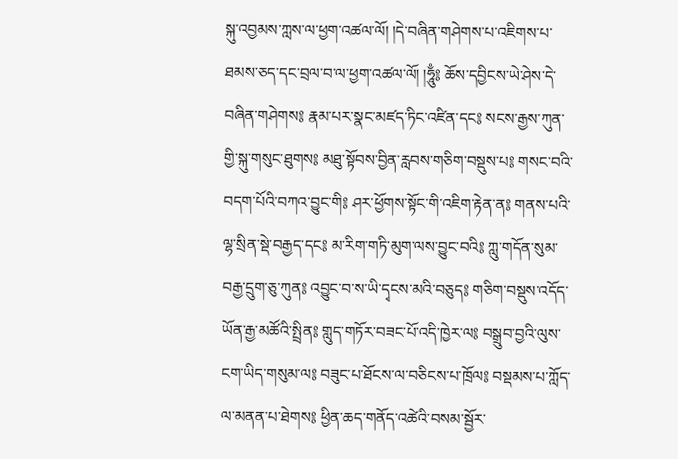སྐུ་འབྱམས་ཀླས་ལ་ཕྱག་འཚལ་ལོ། །དེ་བཞིན་གཤེགས་པ་འཇིགས་པ་ཐམས་ཅད་དང་བྲལ་བ་ལ་ཕྱག་འཚལ་ལོ། །ཧཱུྃ༔ ཆོས་དབྱིངས་ཡེ་ཤེས་དེ་བཞིན་གཤེགས༔ རྣམ་པར་སྣང་མཛད་ཏིང་འཛིན་དང༔ སངས་རྒྱས་ཀུན་གྱི་སྐུ་གསུང་ཐུགས༔ མཐུ་སྟོབས་བྱིན་རླབས་གཅིག་བསྡུས་པ༔ གསང་བའི་བདག་པོའི་བཀའ་བྱུང་གི༔ ཤར་ཕྱོགས་སྟོང་གི་འཇིག་རྟེན་ན༔ གནས་པའི་ལྷ་སྲིན་སྡེ་བརྒྱད་དང༔ མ་རིག་གཏི་མུག་ལས་བྱུང་བའི༔ ཀླུ་གདོན་སུམ་བརྒྱ་དྲུག་ཅུ་ཀུན༔ འབྱུང་བ་ས་ཡི་དྭངས་མའི་བཅུད༔ གཅིག་བསྡུས་འདོད་ཡོན་རྒྱ་མཚོའི་སྤྲིན༔ གླུད་གཏོར་བཟང་པོ་འདི་ཁྱེར་ལ༔ བསྒྲུབ་བྱའི་ལུས་ངག་ཡིད་གསུམ་ལ༔ བཟུང་པ་ཐོངས་ལ་བཅིངས་པ་ཁྲོལ༔ བསྡམས་པ་ཀློད་ལ་མནན་པ་ཐེགས༔ ཕྱིན་ཆད་གནོད་འཚེའི་བསམ་སྦྱོར་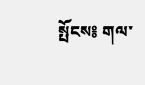སྤོངས༔ གལ་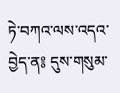ཏེ་བཀའ་ལས་འདའ་བྱེད་ན༔ དུས་གསུམ་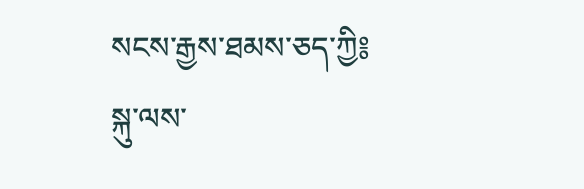སངས་རྒྱས་ཐམས་ཅད་ཀྱི༔ སྐུ་ལས་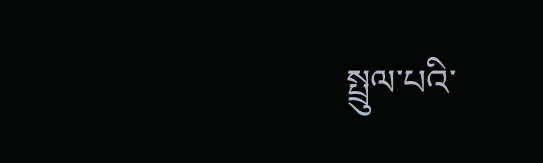སྤྲུལ་པའི་